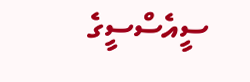ސީއެސްސީގެ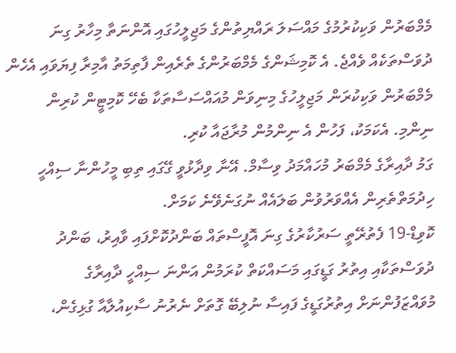މެމްބަރުން ވަކިކުރުމުގެ މައްސަލަ ރައްޔިތުންގެ މަޖިލީހުގައި އޮންނަތާ މިހާރު ގިނަ ދުވަސްތަކެއް ވެއްޖެ. އެ ކޮމިޝަންގެ މެމްބަރުންގެ ތެރެއިން ފާތިމަތު އާމިރާ ފިޔަވައި އެހެން މެމްބަރުން ވަކިކުރަން މަޖިލީހުގެ މިނިވަން މުއައްސަސާތަކާ ބެހޭ ކޮމިޓީން ކުރިން ނިންމި. އެކަމަކު، ފަހުން އެ ނިންމުން މުރާޖައާ ކުރި.
ގަމު ދާއިރާގެ މެމްބަރު މުހައްމަދު ވިސާމް. އޭނާ ވިދާޅުވީ ގޭގައި ތިބި މީހުންނާ ސިއްހީ ހިދުމަތްތެރިން އެއްވަރުވުން ބަލައެއް ނުގަނެވޭނެ ކަމަށް.
ކޮވިޑް-19 ފެތުރޭތީ ސަރުކާރުގެ ގިނަ އޮފީސްތައް ބަންދުކޮށްފައި ވާއިރު، ބަންދު ދުވަސްތަކާއި އިތުރު ގަޑީގައި މަސައްކަތް ކުރަމުން އަންނަ ސިއްހީ ދާއިރާގެ މުވައްޒަފުންނަށް އިތުރުގަޑީގެ ފައިސާ ނުލިބޭ ގޮތަށް ނެރުނު ސާކިއުލާއާ ގުޅިގެން،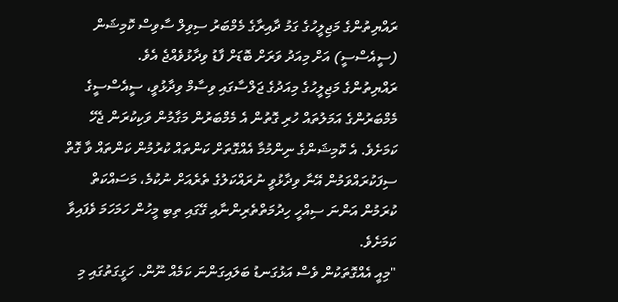ރައްޔިތުންގެ މަޖިލީހުގެ ގަމު ދާއިރާގެ މެމްބަރު ސިވިލް ސާވިސް ކޮމިޝަން (ސީއެސްސީ) އަށް މިއަދު ވަރަށް ބޮޑަށް ފާޑު ވިދާޅުވެއްޖެ އެވެ.
ރައްޔިތުންގެ މަޖިލީހުގެ މިއަދުގެ ޖަލްސާގައި ވިސާމް ވިދާޅުވީ، ސީއެސްސީގެ މެމްބަރުންގެ އަމަލުތައް ހުރި ގޮތުން އެ މެމްބަރުން މަގާމުން ވަކިކުރަން ޖެހޭ ކަމަށެވެ. އެ ކޮމިޝަންގެ ނިންމުމާ އެއްގޮތަށް ކަންތައް ކުރުމުން ކަންތައް ވާ ގޮތް ސިފަކުރައްވަމުން އޭނާ ވިދާޅުވީ ނުރައްކަލުގެ ތެރެއަށް ނުކުމެ، މަސައްކަތް ކުރަމުން އަންނަ ސިއްހީ ހިދުމަތްތެރިންނާއި ގޭގައި ތިބި މީހުން ހަމަހަމަ ވެފައިވާ ކަމަށެވެ.
"މިއީ އެއްގޮތަކުން ވެސް އަޅުގަނޑު ބަލައިގަންނަ ކަމެއް ނޫން. ހަގީގަތުގައި މި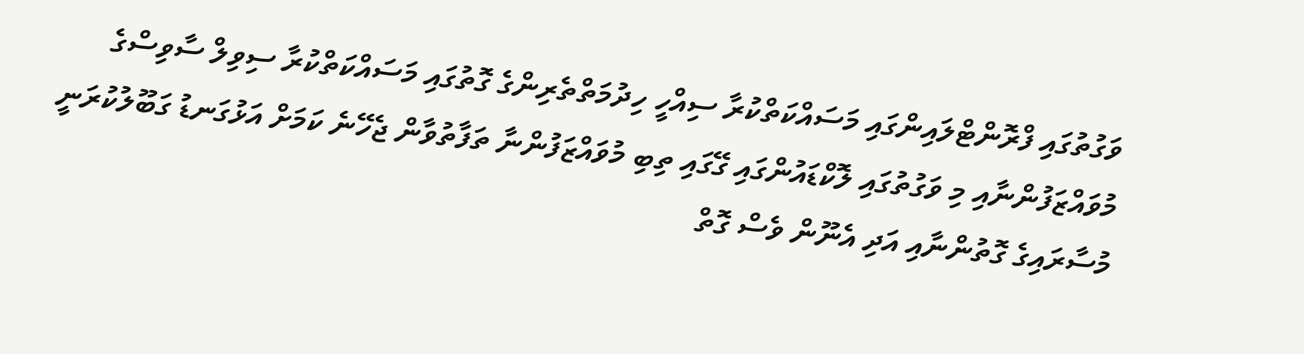ވަގުތުގައި ފްރޮންޓްލައިންގައި މަސައްކަތްކުރާ ސިއްހީ ހިދުމަތްތެރިންގެ ގޮތުގައި މަސައްކަތްކުރާ ސިވިލް ސާވިސްގެ މުވައްޒަފުންނާއި މި ވަގުތުގައި ލޮކްޑައުންގައި ގޭގައި ތިބި މުވައްޒަފުންނާ ތަފާތުވާން ޖެހޭނެ ކަމަށް އަޅުގަނޑު ގަބޫލުކުރަނީ މުސާރައިގެ ގޮތުންނާއި އަދި އެނޫން ވެސް ގޮތް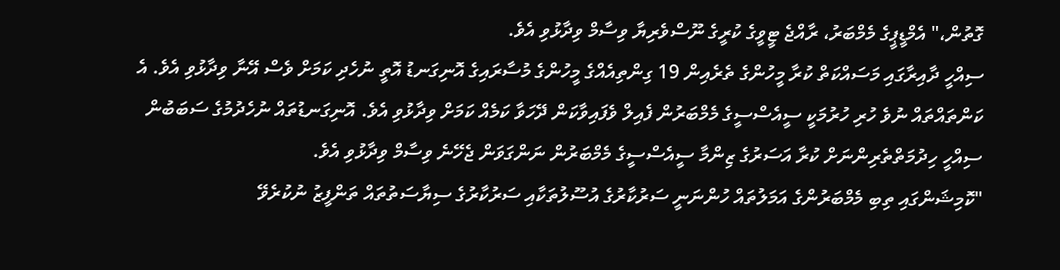ގޮތުން،" އެމްޑީޕީގެ މެމްބަރު، ރާއްޖެ ޓީވީގެ ކުރީގެ ނޫސްވެރިޔާ ވިސާމް ވިދާޅުވި އެވެ.
ސިއްހީ ދާއިރާގައި މަސައްކަތް ކުރާ މީހުންގެ ތެރެއިން 19 ގިންތިއެއްގެ މީހުންގެ މުސާރައިގެ އޮނިގަނޑު އޮތީ ނުހެދި ކަމަށް ވެސް އޭނާ ވިދާޅުވި އެވެ. އެ ކަންތައްތައް ނުވެ ހުރި ހުރުމަކީ ސީއެސްސީގެ މެމްބަރުން ފެއިލް ވެފައިވާކަން ދޭހަވާ ކަމެއް ކަމަށް ވިދާޅުވި އެވެ. އޮނިގަނޑުތައް ނުހެދުމުގެ ސަބަބުން ސިއްހީ ހިދުމަތްތެރިންނަށް ކުރާ އަސަރުގެ ޒިންމާ ސީއެސްސީގެ މެމްބަރުން ނަންގަވަން ޖެހޭނެ ވިސާމް ވިދާޅުވި އެވެ.
"ކޮމިޝަންގައި ތިބި މެމްބަރުންގެ އަމަލުތައް ހުންނަނީ ސަރުކާރުގެ އުސޫލުތަކާއި ސަރުކާރުގެ ސިޔާސަތުތައް ތަންފީޒު ނުކުރެވޭ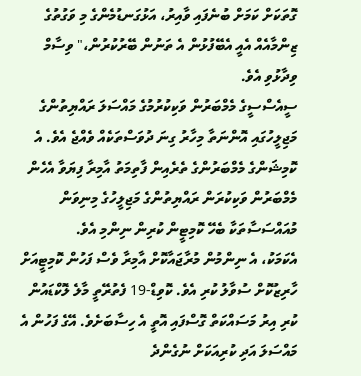ގޮތަކަށް ކަމަށް ބުނެފައި ވާއިރު، އަޅުގަނޑުމެންގެ މި ވަގުތުގެ ޒިންމާއެއް އެއީ އެބޭފުޅުން އެ ތަނުން ބޭރުކުރުން،" ވިސާމް ވިދާޅުވި އެވެ.
ސީއެސްސީގެ މެމްބަރުން ވަކިކުރުމުގެ މައްސަލަ ރައްޔިތުންގެ މަޖިލީހުގައި އޮންނަތާ މިހާރު ގިނަ ދުވަސްތަކެއް ވެއްޖެ އެވެ. އެ ކޮމިޝަންގެ މެމްބަރުންގެ ތެރެއިން ފާތިމަތު އާމިރާ ފިޔަވާ އެހެން މެމްބަރުން ވަކިކުރަން ރައްޔިތުންގެ މަޖިލީހުގެ މިނިވަން މުއައްސަސާތަކާ ބެހޭ ކޮމިޓީން ކުރިން ނިންމި އެވެ.
އެކަމަކު، އެ ނިންމުން މުރާޖައާކޮށް އާމިރާ ވެސް ފަހުން ކޮމިޓީއަށް ހާރިޒުކޮށް ސުވާލު ކުރި އެވެ. ކޮވިޑް-19 ފެތުރޭތީ މާލެ ލޮކްޑައުން ކުރި އިރު މަސައްކަތް ގޮސްފައި އޮތީ އެ ހިސާބަށެވެ. އޭގެ ފަހުން އެ މައްސަލަ އަދި ކުރިއަކަށް ނުގެންދެ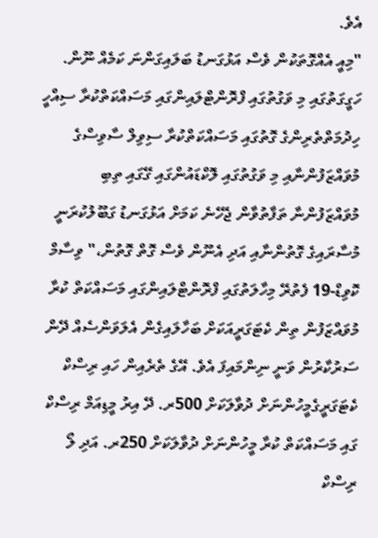އެވެ.
"މިއީ އެއްގޮތަކުން ވެސް އަޅުގަނޑު ބަލައިގަންނަ ކަމެއް ނޫން. ހަގީގަތުގައި މި ވަގުތުގައި ފްރޮންޓްލައިންގައި މަސައްކަތްކުރާ ސިއްހީ ހިދުމަތްތެރިންގެ ގޮތުގައި މަސައްކަތްކުރާ ސިވިލް ސާވިސްގެ މުވައްޒަފުންނާއި މި ވަގުތުގައި ލޮކްޑައުންގައި ގޭގައި ތިބި މުވައްޒަފުންނާ ތަފާތުވާން ޖެހޭނެ ކަމަށް އަޅުގަނޑު ގަބޫލުކުރަނީ މުސާރައިގެ ގޮތުންނާއި އަދި އެނޫން ވެސް ގޮތް ގޮތުން،" ވިސާމް
ކޮވިޑް-19 ފެތުރޭ މިހާލަތުގައި ފްރޮންޓްލައިންގައި މަސައްކަތް ކުރާ މުވައްޒަފުން ތިން ކެޓަގަރީއަކަށް ބަހާލައިގެން އެލަވަންސެއް ދޭން ސަރުކާރުން ވަނީ ނިންމައިފަ އެވެ. އޭގެ ތެރެއިން ހައި ރިސްކް ކެޓަގަރީގެމީހުންނަށް ދުވާލަކަށް 500ރ. ދޭ އިރު މީޑިއަމް ރިސްކް ގައި މަސައްކަތް ކުރާ މީހުންނަށް ދުވާލަކަށް 250ރ. އަދި ލޯ ރިސްކް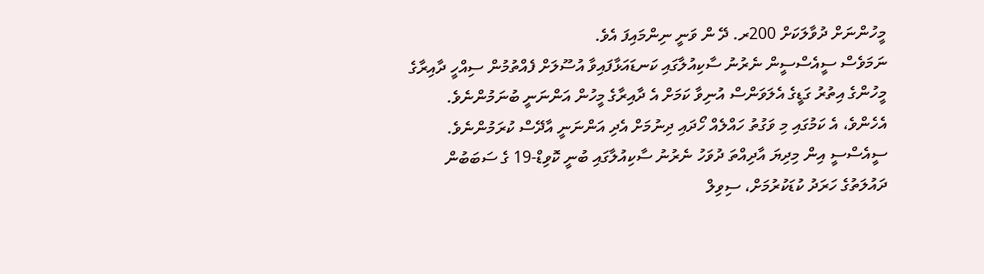މީހުންނަށް ދުވާލަކަށް 200ރ. ދޭ ން ވަނީ ނިންމައިފަ އެވެ.
ނަމަވެސް ސީއެސްސީން ނެރުނު ސާކިއުލާގައި ކަނޑައަޅާފައިވާ އުސޫލަށް ފެއްތުމުން ސިއްހީ ދާއިރާގެ މީހުންގެ އިތުރު ގަޑީގެ އެލަވަންސް އުނިވާ ކަމަށް އެ ދާއިރާގެ މީހުން އަންނަނީ ބުނަމުންނެވެ. އެހެންވެ، އެ ކަމުގައި މި ވަގުތު ހައްލެއް ހޯދައި ދިނުމަށް އެދި އަންނަނީ އާދޭސް ކުރަމުންނެވެ.
ސީއެސްސީ އިން މިދިޔަ އާދިއްތަ ދުވަހު ނެރުނު ސާކިއުލާގައި ބުނީ ކޮވިޑް-19 ގެ ސަބަބުން ދައުލަތުގެ ހަރަދު ކުޑަކުރުމަށް، ސިވިލް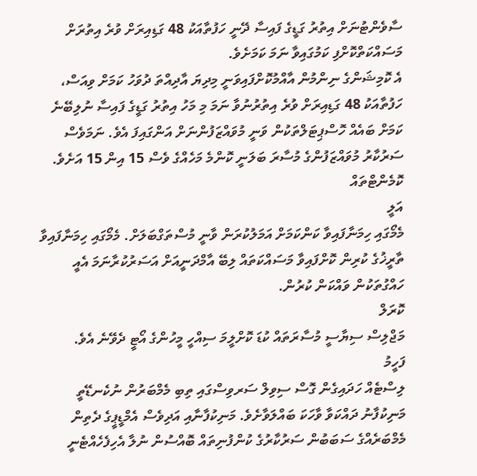ސާވެންޓުނަށް އިތުރު ގަޑީގެ ފައިސާ ދޭނީ ހަފުތާއަކު 48 ގަޑިއިރަށް ވުރެ އިތުރަށް މަސައްކަތްކޮށްފި ކަމުގައިވާ ނަމަ ކަމަށެވެ.
އެ ކޮމިޝަންގެ ނިންމުން އާއްމުކޮށްފައިވަނީ މިދިޔަ އާދިއްތަ ދުވަހު ކަމަށް ވިއަސް، ހަފުތާއަކު 48 ގަޑިއިރަށް ވުރެ އިތުރުނުވާ ނަމަ މި މަހު އިތުރު ގަޑީގެ ފައިސާ ނުލިބޭނެ ކަމަށް ބައެއް ހޮސްޕިޓަލްތަކުން ވަނީ މުވައްޒަފުންނަށް އަންގައިފަ އެވެ. ނަމަވެސް ސަރުކާރު މުވައްޒަފުންގެ މުސާރަ ބަލަނީ ކޮންމެ މަހެއްގެ ވެސް 15 އިން 15 އަށެވެ.
ކޮމެންޓްތައް
އަލީ
މެމޯގައި ހިމަނާފައިވާ ކަންކަމަށް އަމަލުކުރަން ވާނީ މުސްތަގްބަލަށް. މެމޯގައި ހިމަނާފައިވާ ތާރީޚުގެ ކުރިން ކޮށްފައިވާ މަސައްކަތައް ލިބޭ އާމްދަނީއަށް އަސަރުކުރާނަމަ އެއީ ހައްގުތަކުން ވައްކަން ކުރުން.
ކޮރަލް
މަޖްލިސް ސިޔާސީ މުސާރަތައް ކުޑަ ކޮށްލީމަ ސިއްހީ މީހުންގެ އޯޓީ ދެވޭނެ އެވެ.
ފަހީމު
ލިސްޓެއް ހަދައިގެން ގޮސް ސިވިލް ސަރވިސްގައި ތިބި މެމްބަރުން ނުކެނޑޭތީ މަނިކުފާނު ދައްކަވާ ވާހަކަ ބައްލަވާށެވެ. މަނިކުފާނާއި އަދިވެސް އެމްޑީޕީގެ ދެތިން މެމްބަރެއްގެ ސަބަބުން ސަރުކާރުގެ ކުންފުނިތައް ބޮއްސުން ނުލާ އެހިފެހެއްޓެނީ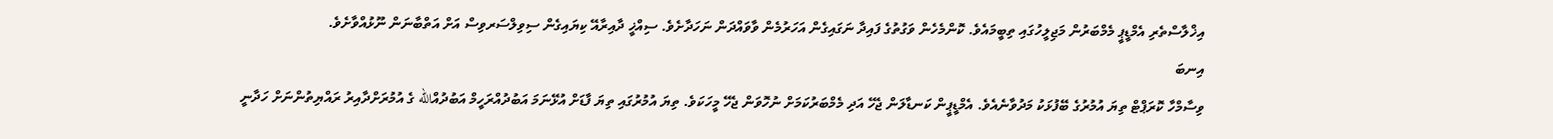އިޚްލާސްތެރި އެމްޑީޕީ މެމްބަރުން މަޖިލީހުގައި ތިބީމައެވެ. ކޮންމެހެން ވަގުތުގެ ފައިދާ ނަގައިގެން އަހަރުމެން ވާވައްދަން ނަހަދާށެވެ. ސިއްޚީ ދާއިރާއޭ ކިޔައިގެން ސިވިލްސަރވިސް އަށް އަތްބާނަން ނޫޅުއްވާށެވެ.
އިނބަ
ވިސާމްހާ ކޮރަޕްޓް ތިޔަ އުމުރުގެ ބޭފުޅަކު މަދުވާނެއެވެ. އެމްޑީޕީން ކަނޑާލަން ޖެހޭ އަދި މެމްބަރުކަމަށް ނުހޮވަން ޖެހޭ މީހަކަވެ. ތިޔަ އުމުރުގައި ތިޔަ ފާޑަށް އުޅޭނަމަ އަބުދުއްރަހީމް އަބުދުއްالله ގެ އުމުރަށްދާއިރު ރައްޔިތުންނަށް ހަދާނީ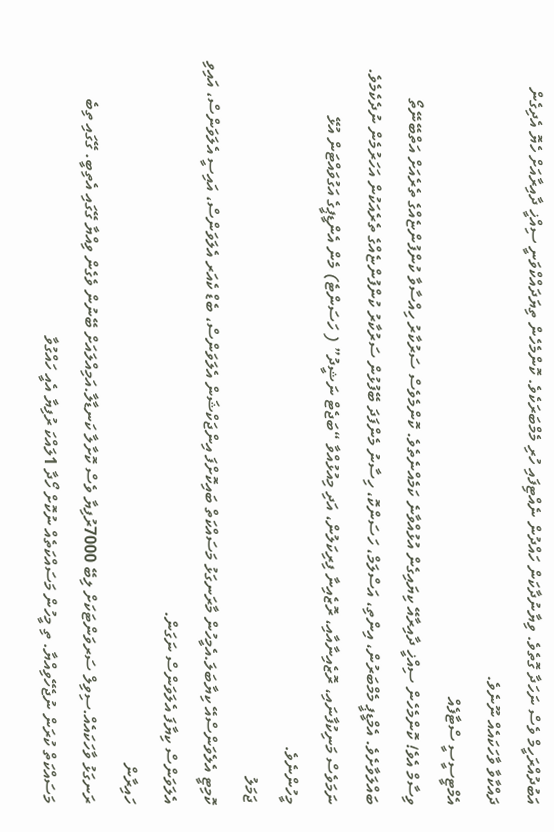އަބުދުއްރަހީމް ވެސް ނަހަދާ ގޮތެވެ. ވިޔާނުދާކަން ހައްދުން ނެއްޓިފައި ހުރި މެމްބަރަކެވެ. ކޮންމެހެން ތިޔަދައްކްވަނީ ސިއްޚީ ދާއިރާއަށް ހެޔޮ އެދިގެން ދައްކާވާ ވާހަކައެއް ނޫނެވެ.
އެމްޓީސީސީ ސްޓާފެއް
ވިސާމް އެވެ! ކޮންމެހެން ސިއްޚީ ދާއިރާއޭ ކިޔައިގެން އުޅުއްވާނެ ކަމެއްނެތެވެ. ކޮންމެވެސް ސަރުކާރު ހިއްސާވާ ކުންފުންޏެއްގެ ތެރެއަށް އަތްބޭނޭތޯ ބައްލަވާށެވެ. އެމްޑީޕީ މެމްބަރުން، އިންތި، އަސްލަމް، ހަސަންކޮ، ހިސާނު މެންފަދަ ބޭފުޅުން ސަރުކާރު ކުންފުންޏެއްގެ ތެރެއަކުން އަހަރުމެން ނުދެކެމެވެ. ނަމަވެސް މަނިކުފާނައި، ރޮޒެއިނާއާއި، ރޮޒެއިނާ ފިރިކަލުން، އަދި މިއުޅުއްވާ “ބަޖެޓް ނަޝީދު” ( ހަސަންޓެ) މެން އެންޑީޕީގެ އަގުވައްޓަން އުޅޭ މީހުންނެވެ.
ޖަމަލު
ކޮމިޓީ އެލެވަންސްއޭ ކިޔާބަލަ.އެމީހުން މާރަނގަޅު މަސައްކަތް ބައިކޮށްފަ އިންޖަކްޝަން އެލަވަންސް، ބެޑް ކެއަރ އެލަވަންސް، އައިސީ އެލަވަންސް، އައިވި އެލަވަންސް ކިޔާފަ އެލަވަންސް ނަގަން.
ހައިރާން
ރަނގަޅު ވާހަކައެއް.ސިވިލް ސަރވަންޓަކަށް ލިބޭ 7000ރުފިޔާ ވެސް ކޮށާލާ ކަނޑާލާ.އަމިއްލައަށް ބޭނުން ވެގެން ވިއްޔާ ގޭގައި އެތިބީ. ގޭގައި ތިބެ މަސައްކަތް ކުރަން ނުޖެހޭވިއްޔާ. ތި މީހުން މަސައްކަތެއް ނުކޮށް ހޯދާ 1ލައްކަ ރުފިޔާ އެއީ ހައްގުވާ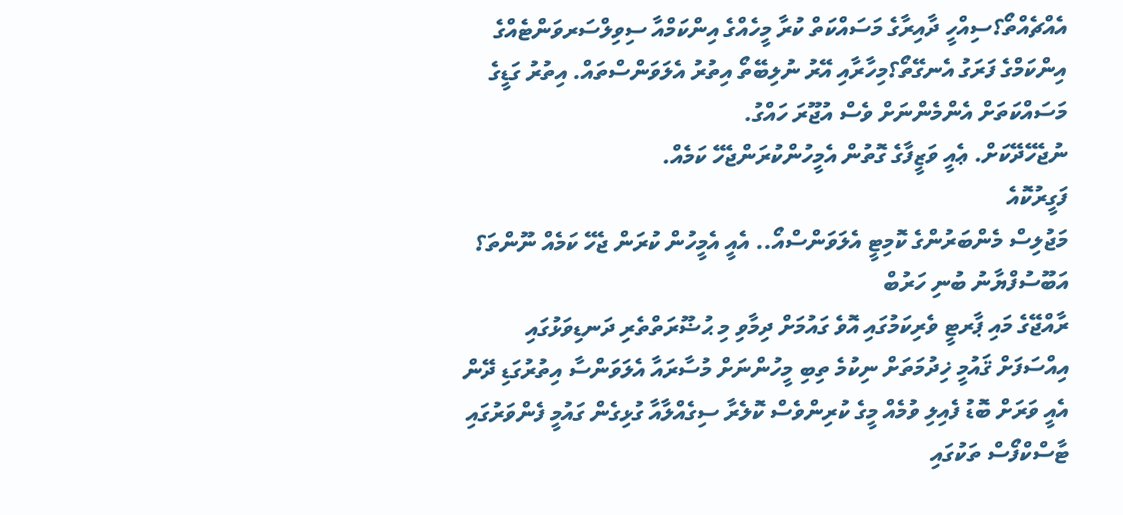އެއްޗެއްތޯ؟ސިއްހީ ދާއިރާގެ މަސައްކަތް ކުރާ މީހެއްގެ އިންކަމްއާ ސިވިލްސަރވަންޓެއްގެ އިންކަމްގެ ފަރަގު އެނގޭތޯ؟މިހާރާއި އޭރު ނުލިބޭތޯ އިތުރު އެލަވަންސްތައް. އިތުރު ގަޑީގެ މަސައްކަތަށް އެންމެންނަށް ވެސް އުޖޫރަ ހައްގު.
ނުޖެހޭދޭކަށް. ޢެއީ ވަޒީފާގެ ގޮތުން އެމީހުންކުރަންޖެހޭ ކަމެއް.
ފަގީރުކޮއެ
މަޖުލިސް މެންބަރުންގެ ކޮމިޓީ އެލަވަންސްއޯ.. އެއީ އެމީހުން ކުރަން ޖެހޭ ކަމެއް ނޫންތަ؟
އަބޫސުފްޔާނު ބުނި ހަރުބް
ރާއްޖޭގެ މައި ޕާރޓީ ވެރިކަމުގައި އޮވެ ގައުމަށް ދިމާވި މި ޙުޟޫރަތްތެރި ދަނޑިވަޅުގައި އިއްސަފަށް ޤައުމީ ޚިދުމަތަށް ނިކުމެ ތިބި މީހުންނަށް މުސާރައާ އެލަވަންސާ އިތުރުގަޑި ދޭން އެއީ ވަރަށް ބޮޑު ފެއިލި ވުމެއް މީގެ ކުރިންވެސް ކޮލެރާ ސިގެއްލާއާ ގުޅިގެން ގައުމީ ފެންވަރުގައި ޓާސްކްފޯސް ތަކުގައި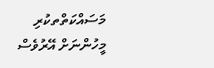މަސައްކަތްތކުރި މީހުންނަށް އޭރުވެސް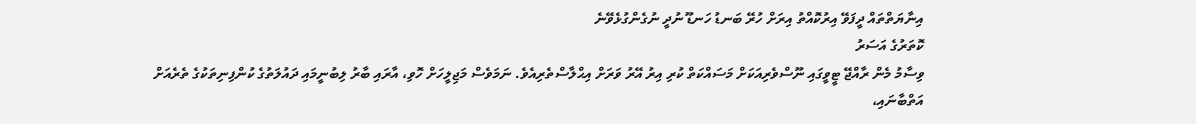އިނާޔަތްތައް ދީފަވޭ އިރުކޮއްތު އިރަށް ހުރޭ ބަނޑު ހަނޑޫ ނުދީ ނުގެންގުޅެވޭނެ
ކޮތަރުގެ އަސަރު
ވިސާމު މެން ރާއްޖޭ ޓީވީގައި ނޫސްވެރިއަކަށް މަސައްކަތް ކުރި އިރު އޭރު ވަރަށް އިޙްލާސްތެރިއެވެ. ނަމަވެސް މަޖިލީހަށް ހޮވި، އާރައި ބާރު ލިބުނީމައި ދައުލަތުގެ ކުންފިނިތަކުގެ ތެރެއަށް އަތްބާނައި،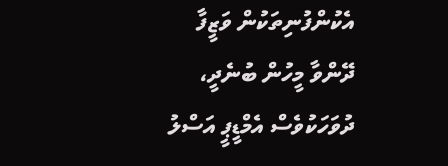އެކުންފުނިތަކުން ވަޒީފާ ދޭންވާ މީހުން ބުނެދީ، ދުވަހަކުވެސް އެމްޑީޕީ އަސްލު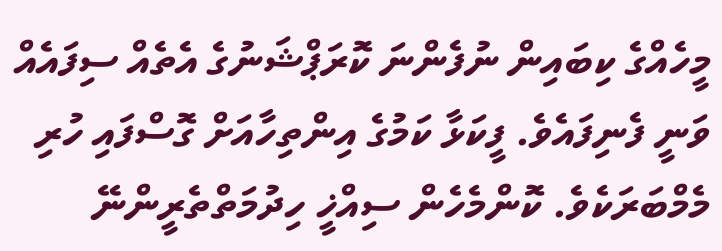މީހެއްގެ ކިބައިން ނުފެންނަ ކޮރަޕްޝަނުގެ އެތެއް ސިފައެއް ވަނީ ފެނިފައެވެ. ފީކަޅާ ކަމުގެ އިންތިހާއަށް ގޮސްފައި ހުރި މެމްބަރަކެވެ. ކޮންމެހެން ސިއްޚީ ހިދުމަތްތެރީންނޭ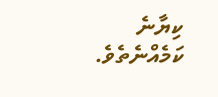ކިޔާނެ ކަމެއްނެތެވެ.